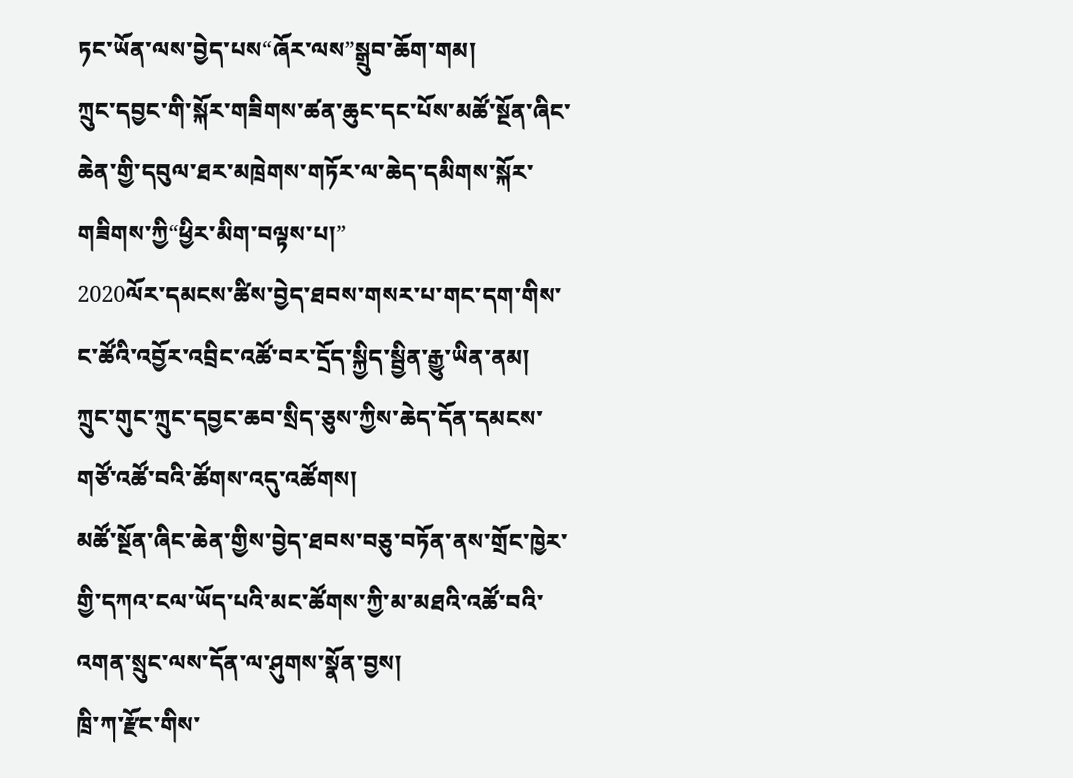ཏང་ཡོན་ལས་བྱེད་པས“ཞོར་ལས”སྒྲུབ་ཆོག་གམ།
ཀྲུང་དབྱང་གི་སྐོར་གཟིགས་ཚན་ཆུང་དང་པོས་མཚོ་སྔོན་ཞིང་ཆེན་གྱི་དབུལ་ཐར་མཁྲེགས་གཏོར་ལ་ཆེད་དམིགས་སྐོར་གཟིགས་ཀྱི“ཕྱིར་མིག་བལྟས་པ།”
2020ལོར་དམངས་ཚིས་བྱེད་ཐབས་གསར་པ་གང་དག་གིས་ང་ཚོའི་འབྱོར་འབྲིང་འཚོ་བར་དྲོད་སྐྱིད་སྦྱིན་རྒྱུ་ཡིན་ནམ།
ཀྲུང་གུང་ཀྲུང་དབྱང་ཆབ་སྲིད་ཅུས་ཀྱིས་ཆེད་དོན་དམངས་གཙོ་འཚོ་བའི་ཚོགས་འདུ་འཚོགས།
མཚོ་སྔོན་ཞིང་ཆེན་གྱིས་བྱེད་ཐབས་བཅུ་བཏོན་ནས་གྲོང་ཁྱེར་གྱི་དཀའ་ངལ་ཡོད་པའི་མང་ཚོགས་ཀྱི་མ་མཐའི་འཚོ་བའི་འགན་སྲུང་ལས་དོན་ལ་ཤུགས་སྣོན་བྱས།
ཁྲི་ཀ་རྫོང་གིས་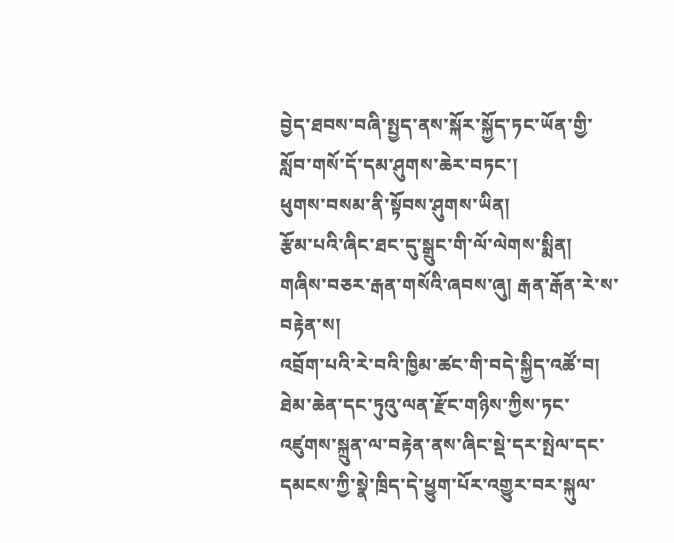བྱེད་ཐབས་བཞི་སྤྱད་ནས་སྐོར་སྐྱོད་ཏང་ཡོན་གྱི་སློབ་གསོ་དོ་དམ་ཤུགས་ཆེར་བཏང་།
ཕུགས་བསམ་ནི་སྟོབས་ཤུགས་ཡིན།
རྩོམ་པའི་ཞིང་ཐང་དུ་སྒྲུང་གི་ལོ་ལེགས་སྨིན།
གཞིས་བཅར་རྒན་གསོའི་ཞབས་ཞུ། རྒན་རྒོན་རེ་ས་བརྟེན་ས།
འབྲོག་པའི་རེ་བའི་ཁྱིམ་ཚང་གི་བདེ་སྐྱིད་འཚོ་བ།
ཐེམ་ཆེན་དང་ཏུའུ་ལན་རྫོང་གཉིས་ཀྱིས་ཏང་འཛུགས་སྐྲུན་ལ་བརྟེན་ནས་ཞིང་སྡེ་དར་སྤེལ་དང་དམངས་ཀྱི་སྣེ་ཁྲིད་དེ་ཕྱུག་པོར་འགྱུར་བར་སྐུལ་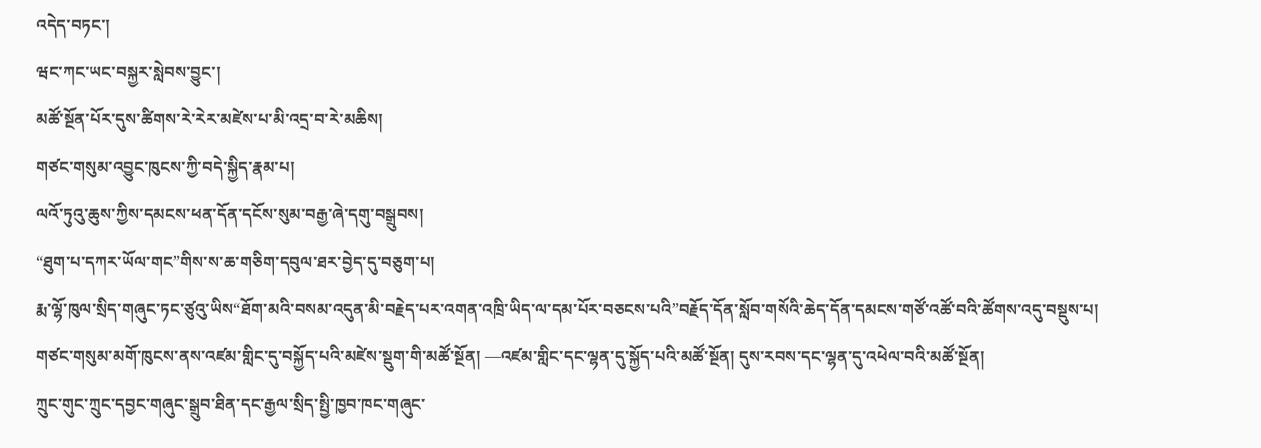འདེད་བཏང་།
ཝང་ཀང་ཡང་བསྐྱར་སླེབས་བྱུང་།
མཚོ་སྔོན་པོར་དུས་ཚིགས་རེ་རེར་མཛེས་པ་མི་འདྲ་བ་རེ་མཆིས།
གཙང་གསུམ་འབྱུང་ཁུངས་ཀྱི་བདེ་སྐྱིད་རྣམ་པ།
ལའོ་ཏུའུ་ཆུས་ཀྱིས་དམངས་ཕན་དོན་དངོས་སུམ་བརྒྱ་ཞེ་དགུ་བསྒྲུབས།
“ཐུག་པ་དཀར་ཡོལ་གང”གིས་ས་ཆ་གཅིག་དབུལ་ཐར་བྱེད་དུ་བཅུག་པ།
རྨ་ལྷོ་ཁུལ་སྲིད་གཞུང་ཏང་ཙུའུ་ཡིས“ཐོག་མའི་བསམ་འདུན་མི་བརྗེད་པར་འགན་འཁྲི་ཡིད་ལ་དམ་པོར་བཅངས་པའི”བརྗོད་དོན་སློབ་གསོའི་ཆེད་དོན་དམངས་གཙོ་འཚོ་བའི་ཚོགས་འདུ་བསྡུས་པ།
གཙང་གསུམ་མགོ་ཁུངས་ནས་འཛམ་གླིང་དུ་བསྐྱོད་པའི་མཛེས་སྡུག་གི་མཚོ་སྔོན། —འཛམ་གླིང་དང་ལྷན་དུ་སྐྱོད་པའི་མཚོ་སྔོན། དུས་རབས་དང་ལྷན་དུ་འཕེལ་བའི་མཚོ་སྔོན།
ཀྲུང་གུང་ཀྲུང་དབྱང་གཞུང་སྒྲུབ་ཐིན་དང་རྒྱལ་སྲིད་སྤྱི་ཁྱབ་ཁང་གཞུང་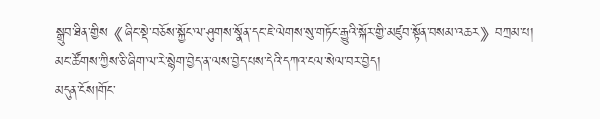སྒྲུབ་ཐིན་གྱིས《ཞིང་སྡེ་བཅོས་སྐྱོང་ལ་ཤུགས་སྣོན་དང་ཇེ་ལེགས་སུ་གཏོང་རྒྱུའི་སྐོར་གྱི་མཛུབ་སྟོན་བསམ་འཆར》བཀྲམ་པ།
མང་ཚོགས་ཀྱིས་ཅི་ཞིག་ལ་རེ་སྙེག་བྱེད་ན་ལས་བྱེད་པས་དེའི་དཀའ་ངལ་སེལ་བར་བྱེད།
མདུན་ངོས།གོང་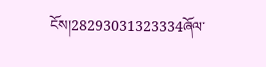ངོས།28293031323334ཞོལ་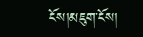ངོས།མཇུག་ངོས།